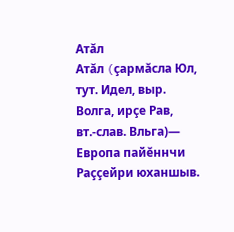Атăл
Атăл (çармăсла Юл, тут. Идел, выр. Волга, ирçе Рав, вт.-слав. Вльга)— Европа пайĕннчи Раççейри юханшыв.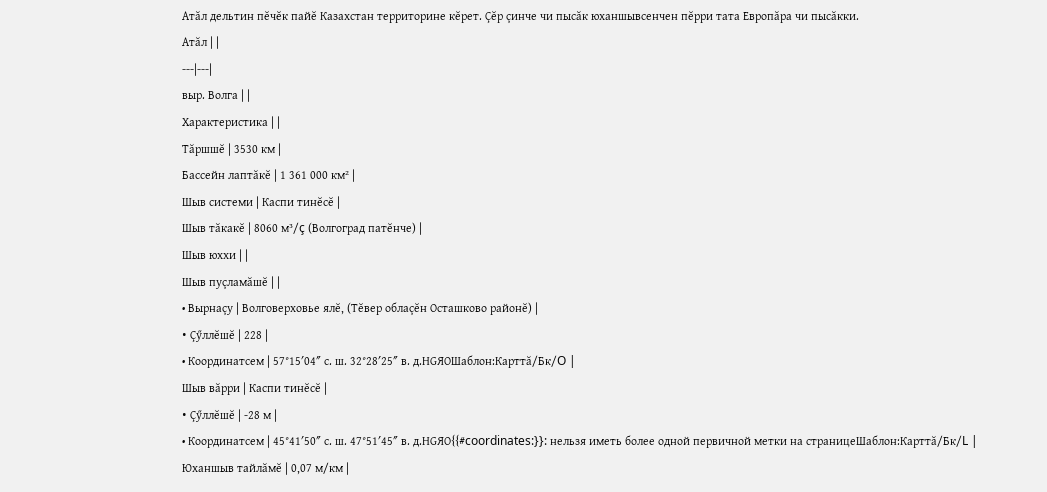Атăл дельтин пĕчĕк пайĕ Казахстан территорине кĕрет. Çĕр çинче чи пысăк юханшывсенчен пĕрри тата Европăра чи пысăкки.
Атăл | |
---|---|
выр. Волга | |
Характеристика | |
Тăршшĕ | 3530 км |
Бассейн лаптăкĕ | 1 361 000 км² |
Шыв системи | Каспи тинĕсĕ |
Шыв тăкакĕ | 8060 м³/ç (Волгоград патĕнче) |
Шыв юххи | |
Шыв пуçламăшĕ | |
• Вырнаçу | Волговерховье ялĕ, (Тĕвер облаçĕн Осташково районĕ) |
• Çӳллĕшĕ | 228 |
• Координатсем | 57°15′04″ с. ш. 32°28′25″ в. д.HGЯOШаблон:Карттă/Бк/O |
Шыв вăрри | Каспи тинĕсĕ |
• Çӳллĕшĕ | -28 м |
• Координатсем | 45°41′50″ с. ш. 47°51′45″ в. д.HGЯO{{#coordinates:}}: нельзя иметь более одной первичной метки на страницеШаблон:Карттă/Бк/L |
Юханшыв тайлăмĕ | 0,07 м/км |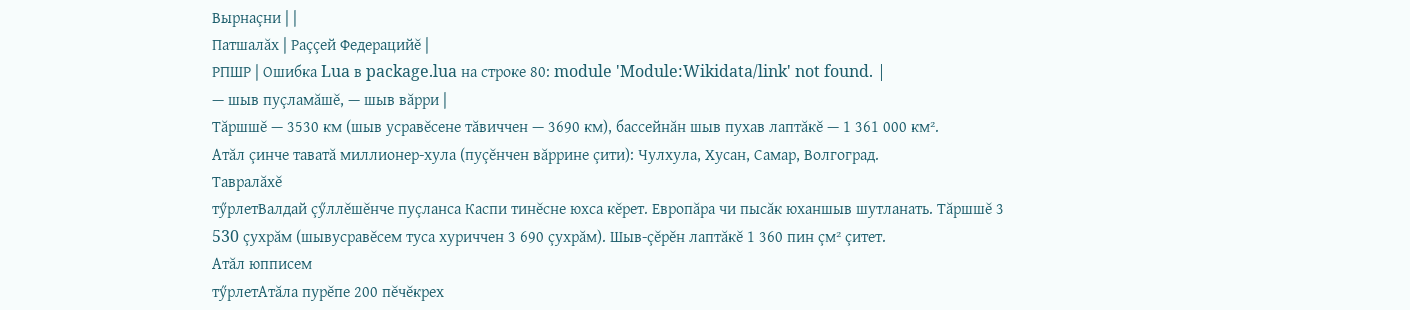Вырнаçни | |
Патшалăх | Раççей Федерацийĕ |
РПШР | Ошибка Lua в package.lua на строке 80: module 'Module:Wikidata/link' not found. |
— шыв пуçламăшĕ, — шыв вăрри |
Тăршшĕ — 3530 км (шыв усравĕсене тăвиччен — 3690 км), бассейнăн шыв пухав лаптăкĕ — 1 361 000 км².
Атăл çинче таватă миллионер-хула (пуçĕнчен вăррине çити): Чулхула, Хусан, Самар, Волгоград.
Тавралăхĕ
тӳрлетВалдай çӳллĕшĕнче пуçланса Каспи тинĕсне юхса кĕрет. Европăра чи пысăк юханшыв шутланать. Тăршшĕ 3 530 çухрăм (шывусравĕсем туса хуриччен 3 690 çухрăм). Шыв-çĕрĕн лаптăкĕ 1 360 пин çм² çитет.
Атăл юпписем
тӳрлетАтăла пурĕпе 200 пĕчĕкрех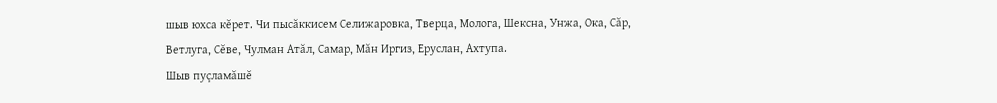шыв юхса кĕрет. Чи пысăккисем Селижаровка, Тверца, Молога, Шексна, Унжа, Ока, Сăр, Ветлуга, Сĕве, Чулман Атăл, Самар, Мăн Иргиз, Еруслан, Ахтупа.
Шыв пуçламăшĕ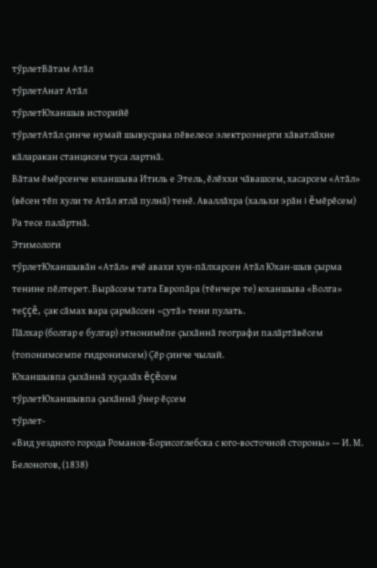тӳрлетВăтам Атăл
тӳрлетАнат Атăл
тӳрлетЮханшыв историйĕ
тӳрлетАтăл çинче нумай шывусрава пĕвелесе электроэнерги хăватлăхне кăларакан станцисем туса лартнă.
Вăтам ĕмĕрсенче юханшыва Итиль е Этель, ĕлĕххи чăвашсем, хасарсем «Атăл» (вĕсен тĕп хули те Атăл ятлă пулнă) тенĕ. Аваллăхра (хальхи эрăн I ĕмĕрĕсем) Ра тесе палăртнă.
Этимологи
тӳрлетЮханшывăн «Атăл» ячĕ авахи хун-пăлхарсен Атăл Юхан-шыв çырма тенине пĕлтерет. Вырăссем тата Европăра (тĕнчере те) юханшыва «Волга» теççĕ, çак сăмах вара çармăссен «çутă» тени пулать.
Пăлхар (болгар е булгар) этнонимĕпе çыхăннă географи палăртăвĕсем (топонимсемпе гидронимсем) Çĕр çинче чылай.
Юханшывпа çыхăннă хуçалăх ĕçĕсем
тӳрлетЮханшывпа çыхăннă ӳнер ĕçсем
тӳрлет-
«Вид уездного города Романов-Борисоглебска с юго-восточной стороны» — И. М. Белоногов, (1838)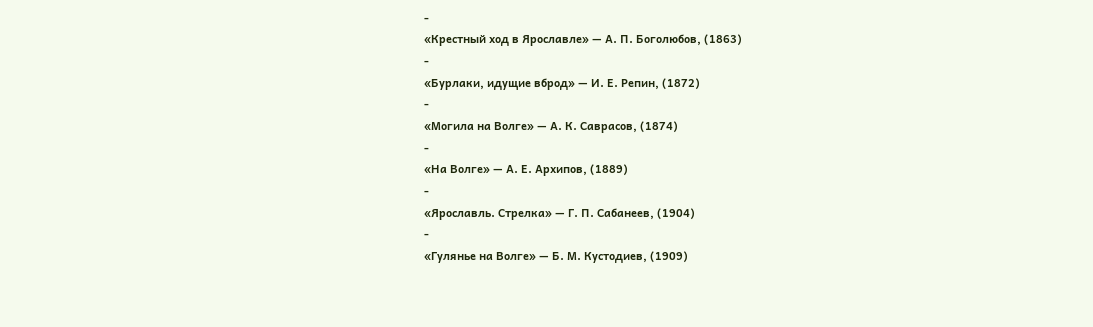-
«Крестный ход в Ярославле» — А. П. Боголюбов, (1863)
-
«Бурлаки, идущие вброд» — И. Е. Репин, (1872)
-
«Могила на Волге» — А. К. Саврасов, (1874)
-
«На Волге» — А. Е. Архипов, (1889)
-
«Ярославль. Стрелка» — Г. П. Сабанеев, (1904)
-
«Гулянье на Волге» — Б. М. Кустодиев, (1909)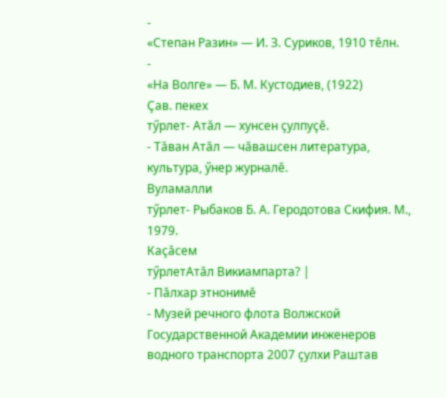-
«Степан Разин» — И. З. Суриков, 1910 тĕлн.
-
«На Волге» — Б. М. Кустодиев, (1922)
Çав. пекех
тӳрлет- Атăл — хунсен çулпуçĕ.
- Тăван Атăл — чăвашсен литература, культура, ӳнер журналĕ.
Вуламалли
тӳрлет- Рыбаков Б. А. Геродотова Скифия. М., 1979.
Каçăсем
тӳрлетАтăл Викиампарта? |
- Пăлхар этнонимĕ
- Музей речного флота Волжской Государственной Академии инженеров водного транспорта 2007 ҫулхи Раштав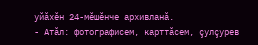уйӑхӗн 24-мӗшӗнче архивланӑ.
- Атăл: фотографисем, карттăсем, çулçурев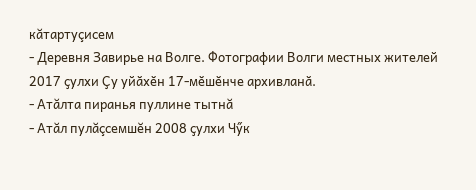кăтартуçисем
- Деревня Завирье на Волге. Фотографии Волги местных жителей 2017 ҫулхи Ҫу уйӑхӗн 17-мӗшӗнче архивланӑ.
- Атăлта пиранья пуллине тытнă
- Атăл пулăçсемшĕн 2008 ҫулхи Чӳк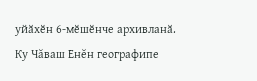уйӑхӗн 6-мӗшӗнче архивланӑ.
Ку Чăваш Енĕн географипе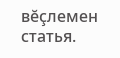вĕçлемен статья.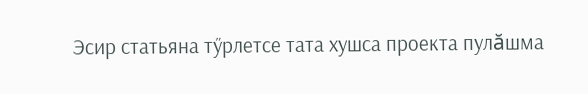Эсир статьяна тӳрлетсе тата хушса проекта пулăшма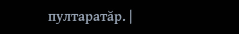пултаратăр. |